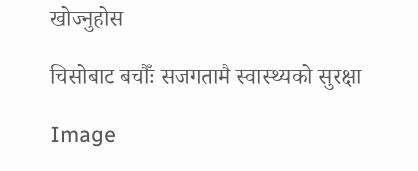खोज्नुहोस

चिसोबाट बचौँः सजगतामै स्वास्थ्यको सुरक्षा

Image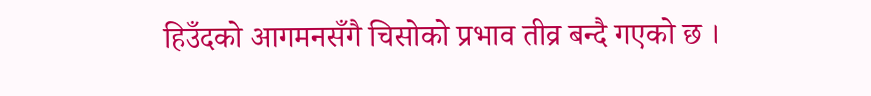हिउँदको आगमनसँगै चिसोको प्रभाव तीव्र बन्दै गएको छ ।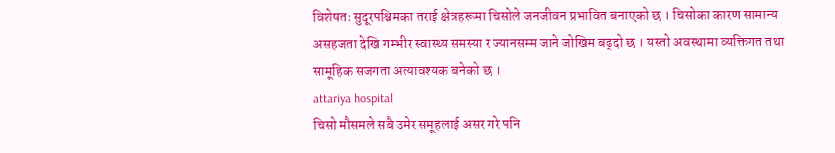विशेषतः सुदूरपश्चिमका तराई क्षेत्रहरूमा चिसोले जनजीवन प्रभावित बनाएको छ । चिसोका कारण सामान्य असहजता देखि गम्भीर स्वास्थ्य समस्या र ज्यानसम्म जाने जोखिम बढ्दो छ । यस्तो अवस्थामा व्यक्तिगत तथा सामूहिक सजगता अत्यावश्यक बनेको छ ।
attariya hospital
चिसो मौसमले सबै उमेर समूहलाई असर गरे पनि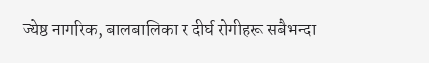ज्येष्ठ नागरिक, बालबालिका र दीर्घ रोगीहरू सबैभन्दा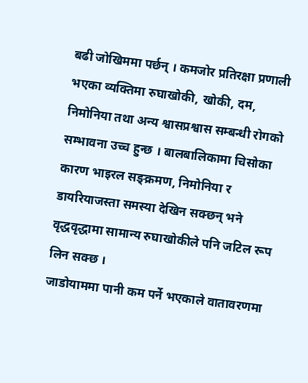बढी जोखिममा पर्छन् । कमजोर प्रतिरक्षा प्रणाली भएका व्यक्तिमा रुघाखोकी, खोकी, दम, निमोनिया तथा अन्य श्वासप्रश्वास सम्बन्धी रोगको सम्भावना उच्च हुन्छ । बालबालिकामा चिसोका कारण भाइरल सङ्क्रमण, निमोनिया र डायरियाजस्ता समस्या देखिन सक्छन् भने वृद्धवृद्धामा सामान्य रुघाखोकीले पनि जटिल रूप लिन सक्छ ।
जाडोयाममा पानी कम पर्ने भएकाले वातावरणमा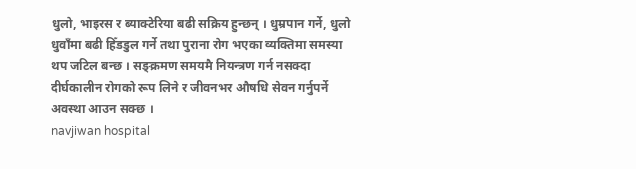धुलो, भाइरस र ब्याक्टेरिया बढी सक्रिय हुन्छन् । धुम्रपान गर्ने, धुलो धुवाँमा बढी हिँडडुल गर्ने तथा पुराना रोग भएका व्यक्तिमा समस्या थप जटिल बन्छ । सङ्क्रमण समयमै नियन्त्रण गर्न नसक्दा दीर्घकालीन रोगको रूप लिने र जीवनभर औषधि सेवन गर्नुपर्ने अवस्था आउन सक्छ ।
navjiwan hospital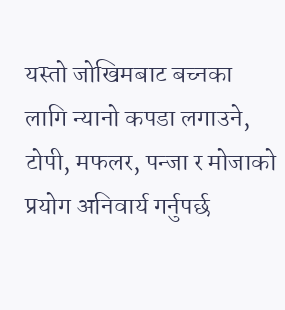यस्तो जोखिमबाट बच्नका लागि न्यानो कपडा लगाउने, टोपी, मफलर, पन्जा र मोजाको प्रयोग अनिवार्य गर्नुपर्छ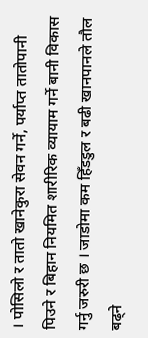। पोसिलो र तातो खानेकुरा सेवन गर्ने, पर्याप्त तातोपानी पिउने र बिहान नियमित शारीरिक व्यायाम गर्ने बानी विकास गर्नु जरुरी छ । जाडोमा कम हिँडडुल र बढी खानपानले तौल बढ्ने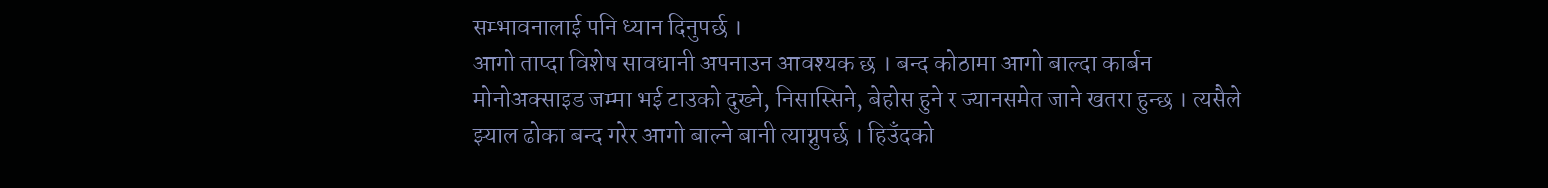सम्भावनालाई पनि ध्यान दिनुपर्छ ।
आगो ताप्दा विशेष सावधानी अपनाउन आवश्यक छ । बन्द कोठामा आगो बाल्दा कार्बन मोनोअक्साइड जम्मा भई टाउको दुख्ने, निसास्सिने, बेहोस हुने र ज्यानसमेत जाने खतरा हुन्छ । त्यसैले झ्याल ढोका बन्द गरेर आगो बाल्ने बानी त्याग्नुपर्छ । हिउँदको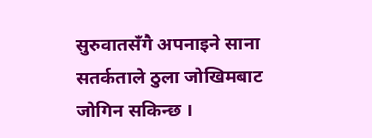सुरुवातसँगै अपनाइने साना सतर्कताले ठुला जोखिमबाट जोगिन सकिन्छ ।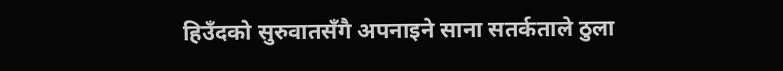हिउँदको सुरुवातसँगै अपनाइने साना सतर्कताले ठुला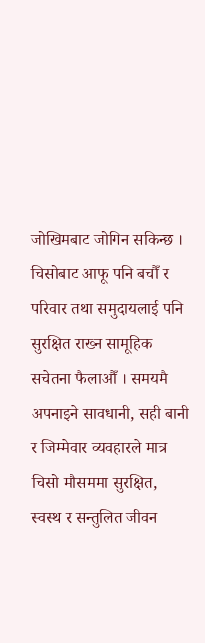जोखिमबाट जोगिन सकिन्छ । चिसोबाट आफू पनि बचौँ र परिवार तथा समुदायलाई पनि सुरक्षित राख्न सामूहिक सचेतना फैलाऔँ । समयमै अपनाइने सावधानी, सही बानी र जिम्मेवार व्यवहारले मात्र चिसो मौसममा सुरक्षित, स्वस्थ र सन्तुलित जीवन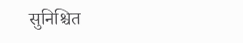सुनिश्चित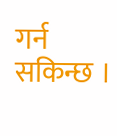गर्न सकिन्छ ।